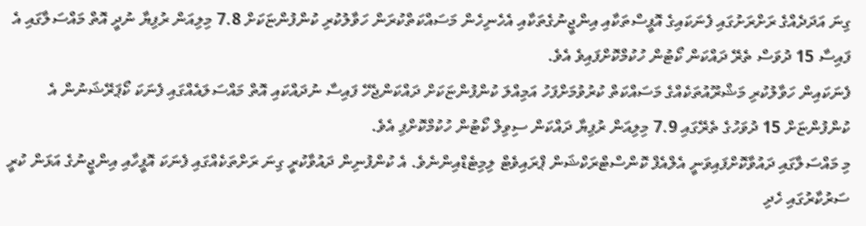ގިނަ އަދަދެއްގެ ރަށްރަށުގައި ފެނަކައިގެ އޮފީސްތަކާއި އިންޖީނުގެތަކާއި އެހެނިހެން މަސައްކަތްކުރަން ހަވާލުކުރި ކުންފުންޏަކަށް 7.8 މިލިއަން ރުފިޔާ ނުދީ އޮތް މައްސަލާގައި އެ ފައިސާ 15 ދުވަސް ތެރޭ ދައްކަން ކޯޓުން ހުކުމްކޮށްފައިވެ އެވެ.
ފެނަކައިން ހަވާލުކުރި މަޝްރޫއުތަކެއްގެ މަސައްކަތް ކުރުވުމަށްފަހު އަމިއްލަ ކުންފުންޏަކަށް ދައްކަންޖެހޭ ފައިސާ ނުދައްކައި އޮތް މައްސަލައެއްގައި ފެނަކަ ކޯޕަރޭޝަނުން އެ ކުންފުންޏަށް 15 ދުވަހުގެ ތެރޭގައި 7.9 މިލިއަން ރުފިޔާ ދައްކަން ސިވިލް ކޯޓުން ހުކުމްކޮށްފި އެވެ.
މި މައްސަލާގައި ދައުވާކޮށްފައިވަނީ އެލްއެފް ކޮންސްޓްރަކްޝަން ޕްރައިވެޓް ލިމިޓެޑްއިންނެވެ. އެ ކުންފުނިން ދައުވާކުރީ ގިނަ ރަށްތަކެއްގައި ފެނަކަ އޮފީހާއި އިންޖީނުގެ އަޅަން ކުރީ ސަރުކާރުގައި ހެދި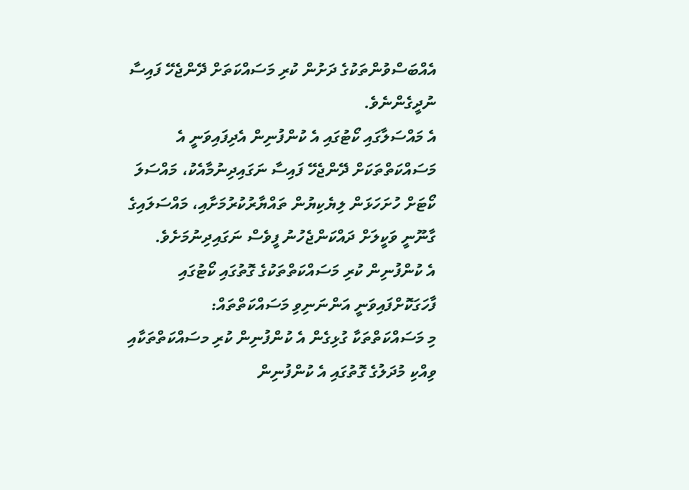އެއްބަސްވުންތަކުގެ ދަށުން ކުރި މަސައްކަތަށް ދޭންޖެހޭ ފައިސާ ނުދީގެންނެވެ.
އެ މައްސަލާގައި ކޯޓުގައި އެ ކުންފުނިން އެދިފައިވަނީ އެ މަސައްކަތްތަކަށް ދޭންޖެހޭ ފައިސާ ނަގައިދިނުމާއެކު، މައްސަލަ ކޯޓަށް ހުށަހަޅަން ލިޔެކިޔުން ތައްޔާރުކުރުމަށާއި، މައްސަލައިގެ ގާނޫނީ ވަކީލަށް ދައްކަންޖެހުނު ފީވެސް ނަގައިދިނުމަށެވެ.
އެ ކުންފުނިން ކުރި މަސައްކަތްތަކުގެ ގޮތުގައި ކޯޓުގައި ފާހަގަކޮށްފައިވަނީ އަންނަނިވި މަސައްކަތްތައް:
މި މަސައްކަތްތަކާ ގުޅިގެން އެ ކުންފުނިން ކުރި މސައްކަތްތަކާއި ވިއްކި މުދަލުގެ ގޮތުގައި އެ ކުންފުނިން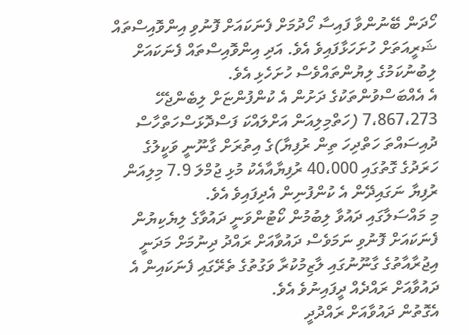ހޯދަން ބޭނުންވާ ފައިސާ ހޯދުމަށް ފެނަކައަށް ފޮނުވި އިންވޮއިސްތައް ޝަރީއަތަށް ހުށަހަޅާފައިވެ އެވެ. އަދި އިންވޮއިސްތައް ފެނަކައަށް ލިބުނުކަމުގެ ލިޔުންތައްވެސް ހުށަހެޅި އެވެ.
އެ އެއްބަސްވުންތަކުގެ ދަށުން އެ ކުންފުންޏަށް ލިބެންޖެހޭ 7،867،273 (ހަތްމިލިއަން އަށްލައްކަ ފަސްދޮޅަސްހަތްހާސް ދުއިސައްތަ ހަތްދިހަ ތިން ރުފިޔާ)ގެ އިތުރަށް ގާނޫނީ ވަކީލުގެ ހަރަދުގެ ގޮތުގައި 40،000 ރުފިޔާއާއެކު މުޅި ޖުމްލަ 7.9 މިލިއަން ރުފިޔާ ނަގައިދޭން އެ ކުންފުނިން އެދިފައިވެ އެވެ.
މި މައްސަލާގައި ދައުވާ ލިބުމުން ކޯޓުންވަނީ ދައުވާގެ ލިޔެކިޔުން ފެނަކައަށް ފޮނުވި ނަމަވެސް ދައުވާއަށް ރައްދު ދިނުމަށް މަދަނީ އިޖުރާއާތުގެ ގާނޫނުގައި ލާޒިމުކުރާ ވަގުތުގެ ތެރޭގައި ފެނަކައިން އެ ދައުވާއަށް ރައްދެއް ދީފައިނުވެ އެވެ.
އެގޮތުން ދައުވާއަށް ރައްދުދީ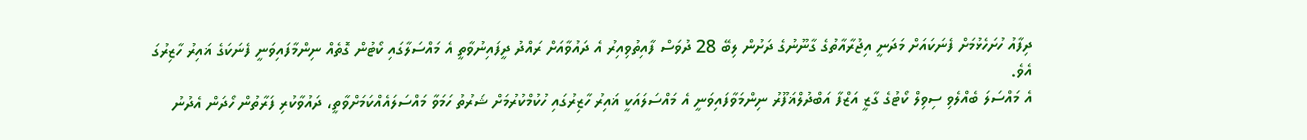ދިފާއު ހުށަހެޅުމަށް ފެނަކައަށް މަދަނީ އިޖުރާއާތުގެ ގާނޫނުގެ ދަށުން ލިބޭ 28 ދުވަސް ފާއިތުވިއިރު އެ ދައުވާއަށް ރައްދު ދީފައިނުވާތީ އެ މައްސަލާގައި ކޯޓުން ގޮތެއް ނިންމާފައިވަނީ ފެނަކަގެ ޣައިރު ހާޒިރުގަ އެވެ.
އެ މައްސަލަ ބެއްލެވި ސިވިލް ކޯޓުގެ ގާޒީ އަޒްފާ އަބްދުލްޣަފޫރު ނިންމަވާފައިވަނީ އެ މައްސަލައަކީ ޣައިރު ހާޒިރުގައި ހުކުމްކުރުމަށް ޝަރުތު ހަމަވާ މައްސަލައެއްކަމަށްވާތީ، ދައުވާކުރި ފަރާތުން ހޯދަން އެދުނު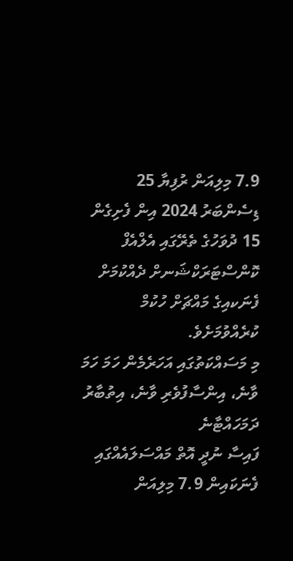7.9 މިލިއަން ރުފިޔާ 25 ޑިސެންބަރު 2024 އިން ފެށިގެން 15 ދުވަހުގެ ތެރޭގައި އެލްއެފް ކޮންސްޓަރަކްޝަނށް ދެއްކުމަށް ފެނަކއިގެ މައްޗަށް ހުކުމް ކުރެއްވުމަށެވެ.
މި މަސައްކަތުގައި އަހަރެމެން ހަމަ ހަމަ ވާނެ، އިންސާފުވެރި ވާނެ، އިތުބާރު ދަމަހައްޓާނެ
ފައިސާ ނުދީ އޮތް މައްސަލައެއްގައި ފެނަކައިން 7.9 މިލިއަން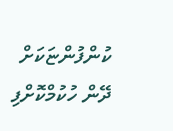ކުންފުންޏަކަށް ދޭން ހުކުމްކޮށްފި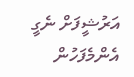އަރުޝީފަށް ނެގީ
އެންމެފަހުން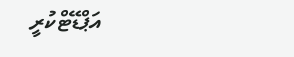އަޕްޑޭޓްކުރީ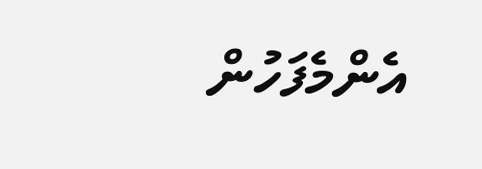އެންމެފަހުން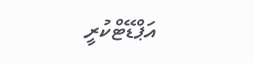އަޕްޑޭޓްކުރީ